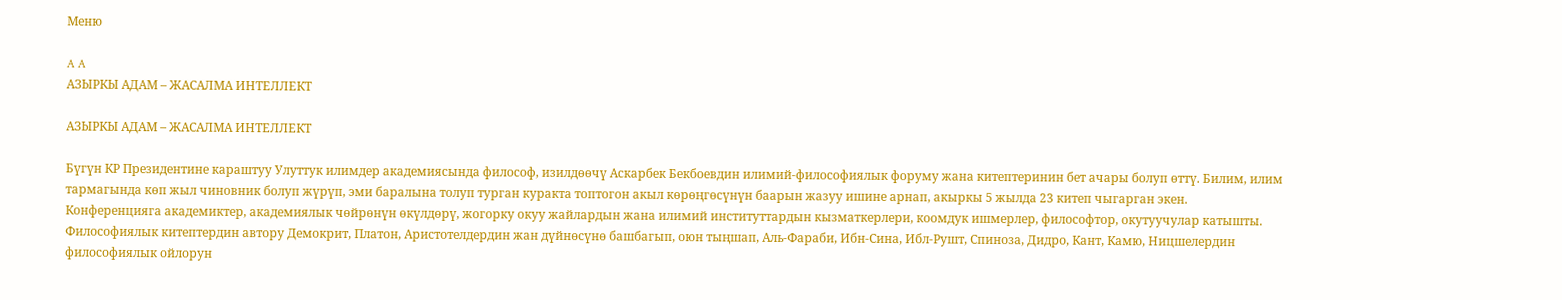Меню

A A
АЗЫРКЫ АДАМ – ЖАСАЛМА ИНТЕЛЛЕКТ

АЗЫРКЫ АДАМ – ЖАСАЛМА ИНТЕЛЛЕКТ

Бүгүн КР Президентине караштуу Улуттук илимдер академиясында философ, изилдөөчү Аскарбек Бекбоевдин илимий-философиялык форуму жана китептеринин бет ачары болуп өттү. Билим, илим тармагында көп жыл чиновник болуп жүрүп, эми баралына толуп турган куракта топтогон акыл көрөңгөсүнүн баарын жазуу ишине арнап, акыркы 5 жылда 23 китеп чыгарган экен.
Конференцияга академиктер, академиялык чөйрөнүн өкүлдөрү, жогорку окуу жайлардын жана илимий институттардын кызматкерлери, коомдук ишмерлер, философтор, окутуучулар катышты.
Философиялык китептердин автору Демокрит, Платон, Аристотелдердин жан дүйнөсүнө башбагып, оюн тыңшап, Аль-Фараби, Ибн-Сина, Ибл-Рушт, Спиноза, Дидро, Кант, Камю, Ницшелердин философиялык ойлорун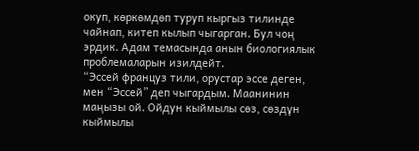окуп, көркөмдөп туруп кыргыз тилинде чайнап, китеп кылып чыгарган. Бул чоң эрдик. Адам темасында анын биологиялык проблемаларын изилдейт.
“Эссей француз тили, орустар эссе деген, мен “Эссей” деп чыгардым. Маанинин маңызы ой. Ойдун кыймылы сөз, сөздүн кыймылы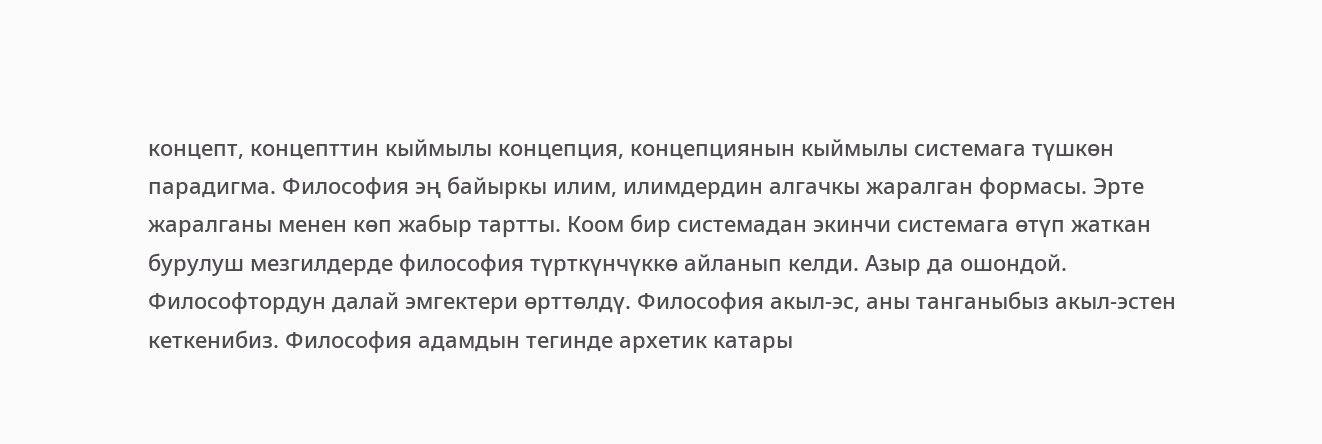концепт, концепттин кыймылы концепция, концепциянын кыймылы системага түшкөн парадигма. Философия эң байыркы илим, илимдердин алгачкы жаралган формасы. Эрте жаралганы менен көп жабыр тартты. Коом бир системадан экинчи системага өтүп жаткан бурулуш мезгилдерде философия түрткүнчүккө айланып келди. Азыр да ошондой. Философтордун далай эмгектери өрттөлдү. Философия акыл-эс, аны танганыбыз акыл-эстен кеткенибиз. Философия адамдын тегинде архетик катары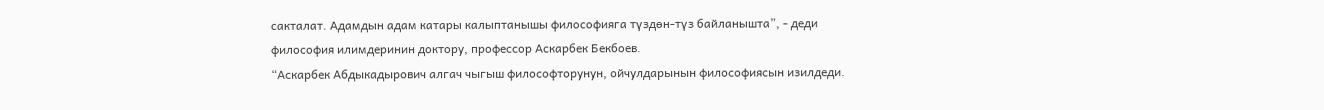сакталат. Адамдын адам катары калыптанышы философияга түздөн-түз байланышта”, - деди философия илимдеринин доктору, профессор Аскарбек Бекбоев.
“Аскарбек Абдыкадырович алгач чыгыш философторунун, ойчулдарынын философиясын изилдеди.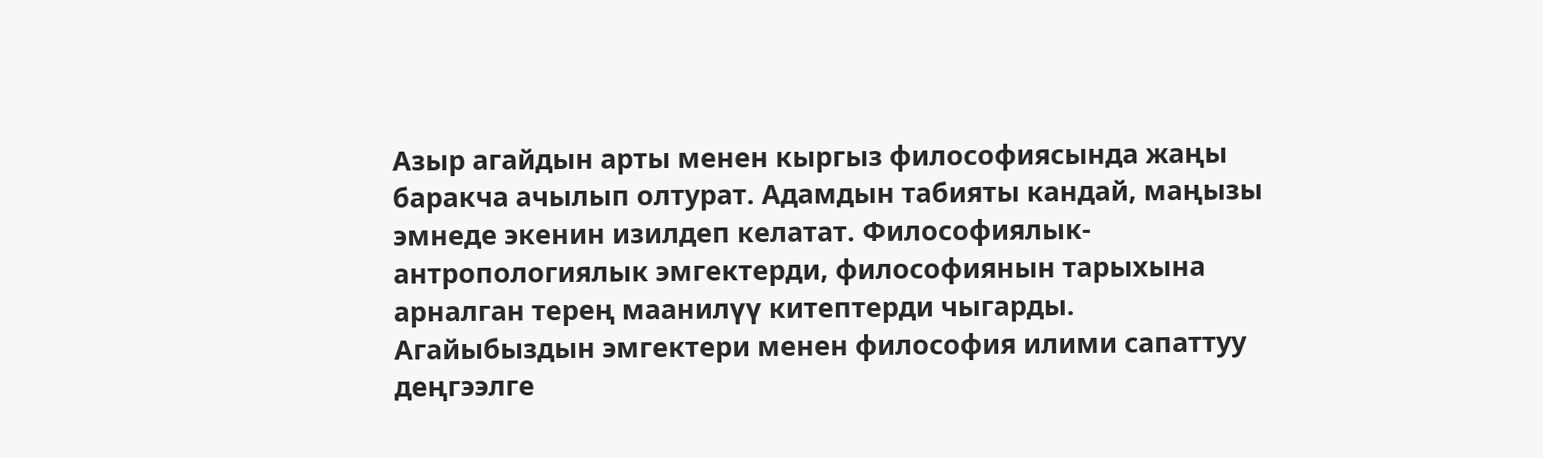Азыр агайдын арты менен кыргыз философиясында жаңы баракча ачылып олтурат. Адамдын табияты кандай, маңызы эмнеде экенин изилдеп келатат. Философиялык-антропологиялык эмгектерди, философиянын тарыхына арналган терең маанилүү китептерди чыгарды. Агайыбыздын эмгектери менен философия илими сапаттуу деңгээлге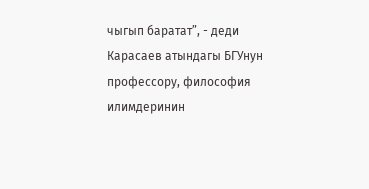чыгып баратат”, - деди Карасаев атындагы БГУнун профессору, философия илимдеринин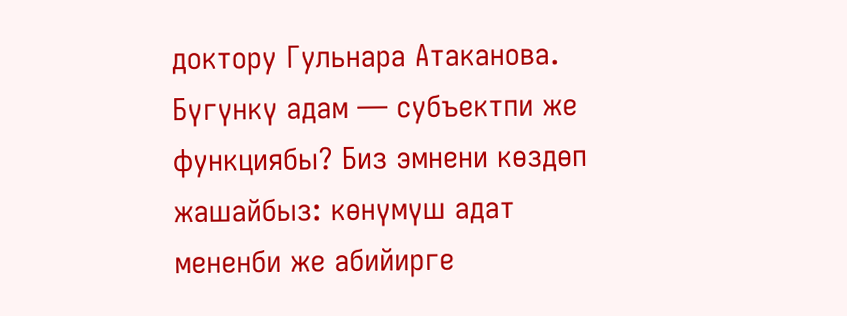доктору Гульнара Атаканова.
Бүгүнкү адам — субъектпи же функциябы? Биз эмнени көздөп жашайбыз: көнүмүш адат мененби же абийирге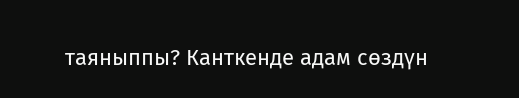таяныппы? Канткенде адам сөздүн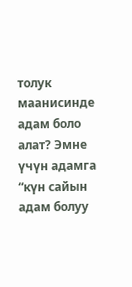толук маанисинде адам боло алат? Эмне үчүн адамга “күн сайын адам болуу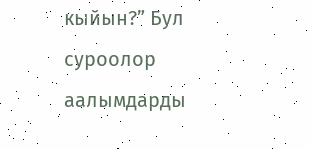кыйын?” Бул суроолор аалымдарды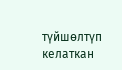түйшөлтүп келаткан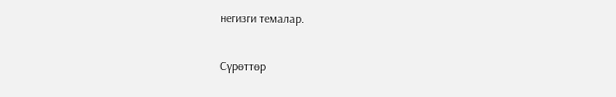негизги темалар.

Сүрөттөр